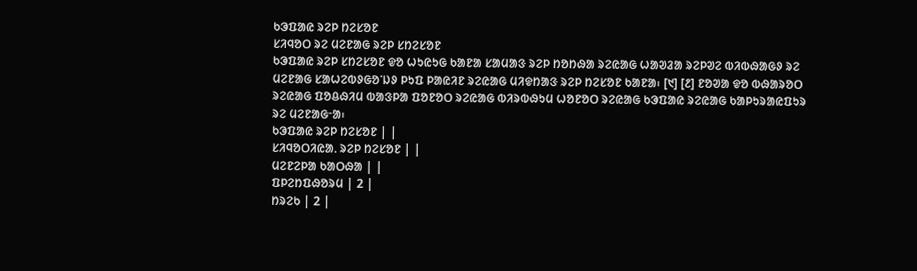ᱠᱳᱯᱟᱭ ᱨᱮᱞ ᱴᱮᱥᱚᱱ
ᱥᱤᱧᱚᱛ ᱨᱮ ᱢᱮᱱᱟᱜ ᱨᱮᱞ ᱥᱴᱮᱥᱚᱱ
ᱠᱳᱯᱟᱭ ᱨᱮᱞ ᱥᱴᱮᱥᱚᱱ ᱫᱚ ᱦᱩᱭᱩᱜ ᱠᱟᱱᱟ ᱥᱟᱢᱟᱝ ᱨᱮᱞ ᱴᱚᱴᱷᱟ ᱨᱮᱭᱟᱜ ᱦᱟᱣᱲᱟ ᱨᱮᱞᱣᱮ ᱵᱤᱵᱷᱟᱜᱽ ᱨᱮ ᱢᱮᱱᱟᱜ ᱥᱟᱦᱮᱵᱽᱜᱚᱸᱡᱽ ᱞᱩᱯ ᱞᱟᱭᱤᱱ ᱨᱮᱭᱟᱜ ᱢᱤᱫᱴᱟᱝ ᱨᱮᱞ ᱴᱮᱥᱚᱱ ᱠᱟᱱᱟ᱾ [᱑] [᱒] ᱱᱚᱣᱟ ᱫᱚ ᱵᱷᱟᱨᱚᱛ ᱨᱮᱭᱟᱜ ᱯᱚᱪᱷᱤᱢ ᱵᱟᱝᱞᱟ ᱯᱚᱱᱚᱛ ᱨᱮᱭᱟᱜ ᱵᱤᱨᱵᱷᱩᱢ ᱦᱚᱱᱚᱛ ᱨᱮᱭᱟᱜ ᱠᱳᱯᱟᱭ ᱨᱮᱭᱟᱜ ᱠᱟᱞᱩᱨᱟᱭᱯᱩᱨ ᱨᱮ ᱢᱮᱱᱟᱜᱼᱟ᱾
ᱠᱳᱯᱟᱭ ᱨᱮᱞ ᱴᱮᱥᱚᱱ | |
ᱥᱤᱧᱚᱛᱤᱭᱟᱹ ᱨᱮᱞ ᱴᱮᱥᱚᱱ | |
ᱢᱮᱱᱮᱞᱟ ᱠᱟᱛᱷᱟ | |
ᱯᱞᱮᱴᱯᱷᱚᱨᱢ | 2 |
ᱴᱨᱮᱠ | 2 |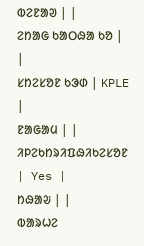ᱵᱮᱱᱟᱣ | |
ᱮᱴᱟᱜ ᱠᱟᱛᱷᱟ ᱠᱚ | |
ᱥᱴᱮᱥᱚᱱ ᱠᱳᱰ | KPLE |
ᱱᱟᱜᱟᱢ | |
ᱤᱞᱮᱠᱴᱨᱤᱯᱷᱤᱠᱮᱥᱚᱱ | Yes |
ᱴᱷᱟᱶ | |
ᱵᱟᱨᱦᱮ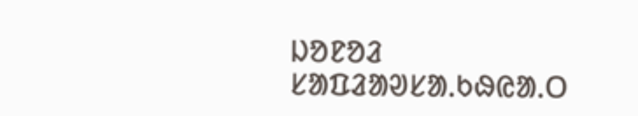ᱡᱚᱱᱚᱲ
ᱥᱟᱯᱲᱟᱣᱥᱟᱹᱠᱷᱭᱟᱹᱛ